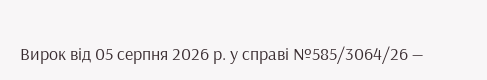Вирок від 05 серпня 2026 р. у справі №585/3064/26 —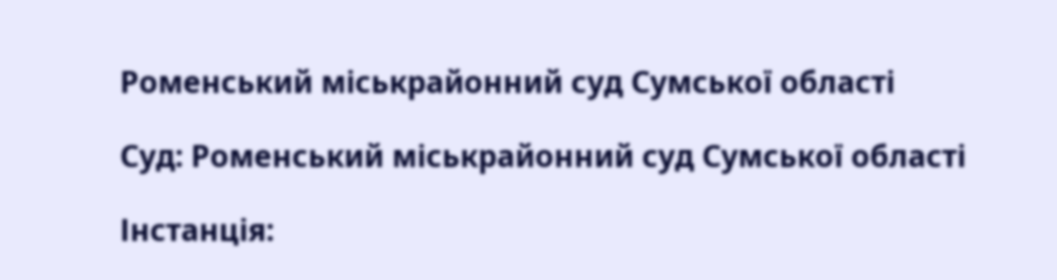Роменський міськрайонний суд Сумської області

Суд: Роменський міськрайонний суд Сумської області

Інстанція: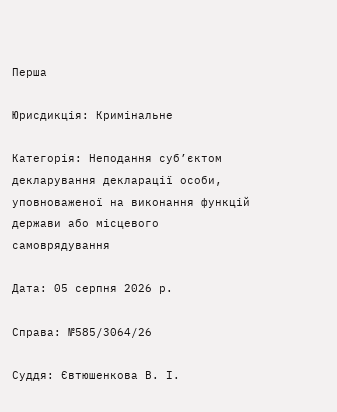Перша

Юрисдикція: Кримінальне

Категорія: Неподання суб’єктом декларування декларації особи, уповноваженої на виконання функцій держави або місцевого самоврядування

Дата: 05 серпня 2026 р.

Справа: №585/3064/26

Суддя: Євтюшенкова В. І.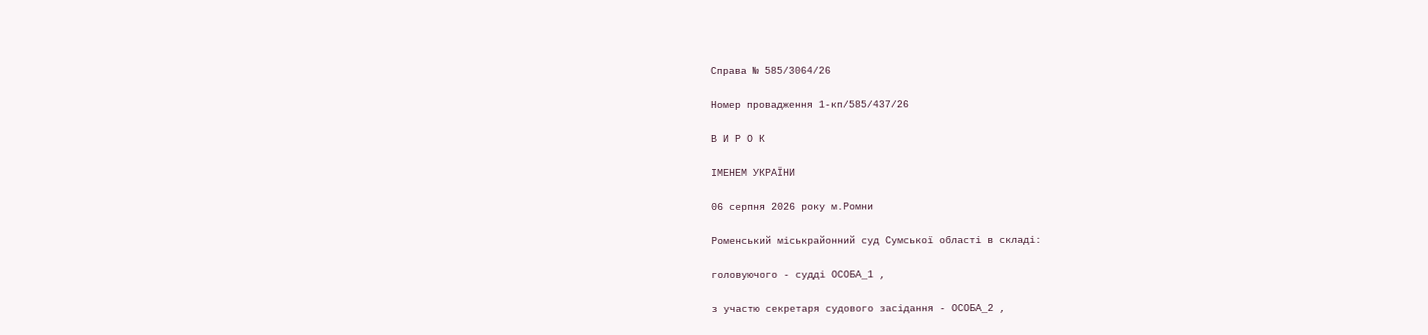Справа № 585/3064/26

Номер провадження 1-кп/585/437/26

В И Р О К

ІМЕНЕМ УКРАЇНИ

06 серпня 2026 року м.Ромни

Роменський міськрайонний суд Сумської області в складі:

головуючого - судді ОСОБА_1 ,

з участю секретаря судового засідання - ОСОБА_2 ,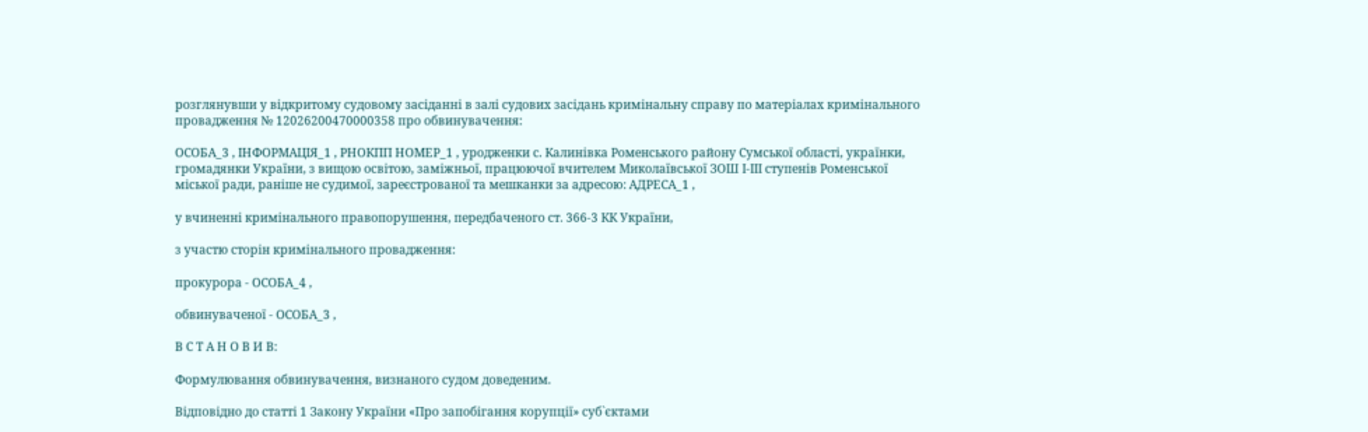розглянувши у відкритому судовому засіданні в залі судових засідань кримінальну справу по матеріалах кримінального провадження № 12026200470000358 про обвинувачення:

ОСОБА_3 , ІНФОРМАЦІЯ_1 , РНОКПП НОМЕР_1 , уродженки с. Калинівка Роменського району Сумської області, українки, громадянки України, з вищою освітою, заміжньої, працюючої вчителем Миколаївської ЗОШ І-ІІІ ступенів Роменської міської ради, раніше не судимої, зареєстрованої та мешканки за адресою: АДРЕСА_1 ,

у вчиненні кримінального правопорушення, передбаченого ст. 366-3 КК України,

з участю сторін кримінального провадження:

прокурора - ОСОБА_4 ,

обвинуваченої - ОСОБА_3 ,

В С Т А Н О В И В:

Формулювання обвинувачення, визнаного судом доведеним.

Відповідно до статті 1 Закону України «Про запобігання корупції» суб`єктами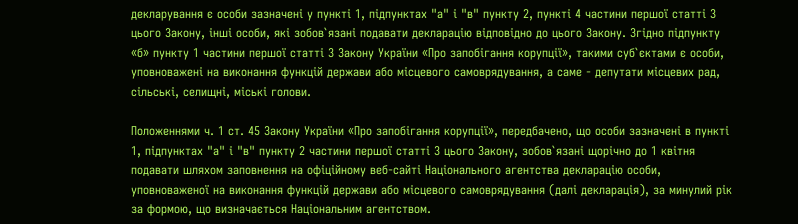декларування є особи зазначені у пункті 1, підпунктах "а" і "в" пункту 2, пункті 4 частини першої статті 3 цього Закону, інші особи, які зобов`язані подавати декларацію відповідно до цього Закону. Згідно підпункту «б» пункту 1 частини першої статті 3 Закону України «Про запобігання корупції», такими суб`єктами є особи, уповноважені на виконання функцій держави або місцевого самоврядування, а саме - депутати місцевих рад, сільські, селищні, міські голови.

Положеннями ч. 1 ст. 45 Закону України «Про запобігання корупції», передбачено, що особи зазначені в пункті 1, підпунктах "а" і "в" пункту 2 частини першої статті 3 цього Закону, зобов`язані щорічно до 1 квітня подавати шляхом заповнення на офіційному веб-сайті Національного агентства декларацію особи, уповноваженої на виконання функцій держави або місцевого самоврядування (далі декларація), за минулий рік за формою, що визначається Національним агентством.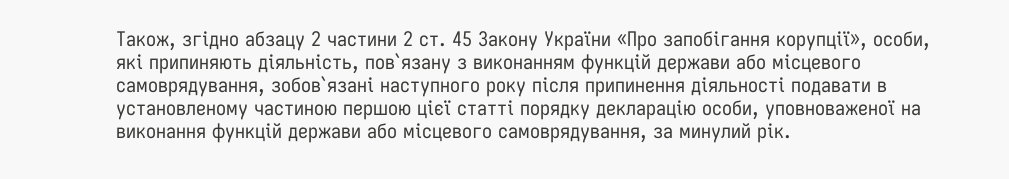Також, згідно абзацу 2 частини 2 ст. 45 Закону України «Про запобігання корупції», особи, які припиняють діяльність, пов`язану з виконанням функцій держави або місцевого самоврядування, зобов`язані наступного року після припинення діяльності подавати в установленому частиною першою цієї статті порядку декларацію особи, уповноваженої на виконання функцій держави або місцевого самоврядування, за минулий рік.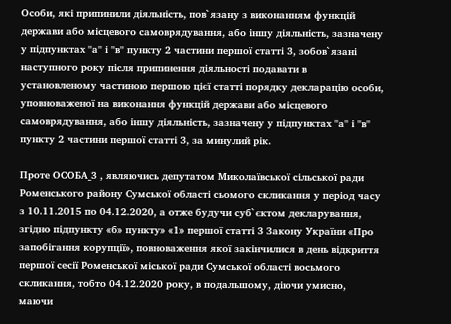Особи, які припинили діяльність, пов`язану з виконанням функцій держави або місцевого самоврядування, або іншу діяльність, зазначену у підпунктах "а" і "в" пункту 2 частини першої статті 3, зобов`язані наступного року після припинення діяльності подавати в установленому частиною першою цієї статті порядку декларацію особи, уповноваженої на виконання функцій держави або місцевого самоврядування, або іншу діяльність, зазначену у підпунктах "а" і "в" пункту 2 частини першої статті 3, за минулий рік.

Проте ОСОБА_3 , являючись депутатом Миколаївської сільської ради Роменського району Сумської області сьомого скликання у період часу з 10.11.2015 по 04.12.2020, а отже будучи суб`єктом декларування, згідно підпункту «б» пункту» «1» першої статті 3 Закону України «Про запобігання корупції», повноваження якої закінчилися в день відкриття першої сесії Роменської міської ради Сумської області восьмого скликання, тобто 04.12.2020 року, в подальшому, діючи умисно, маючи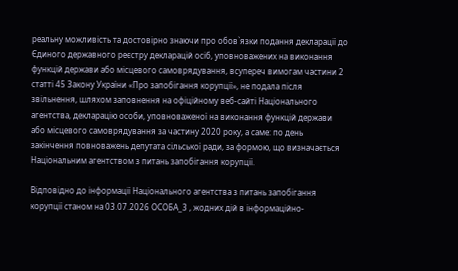реальну можливість та достовірно знаючи про обов`язки подання декларації до Єдиного державного реєстру декларацій осіб, уповноважених на виконання функцій держави або місцевого самоврядування, всупереч вимогам частини 2 статті 45 Закону України «Про запобігання корупції», не подала після звільнення, шляхом заповнення на офіційному веб-сайті Національного агентства, декларацію особи, уповноваженої на виконання функцій держави або місцевого самоврядування за частину 2020 року, а саме: по день закінчення повноважень депутата сільської ради, за формою, що визначається Національним агентством з питань запобігання корупції.

Відповідно до інформації Національного агентства з питань запобігання корупції станом на 03.07.2026 ОСОБА_3 , жодних дій в інформаційно-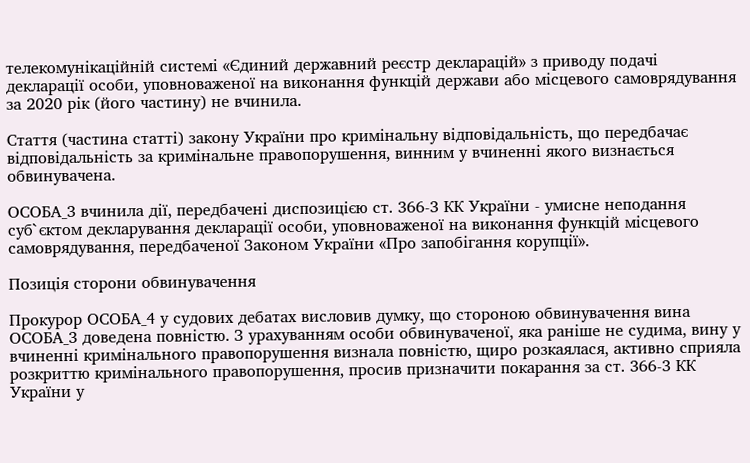телекомунікаційній системі «Єдиний державний реєстр декларацій» з приводу подачі декларації особи, уповноваженої на виконання функцій держави або місцевого самоврядування за 2020 рік (його частину) не вчинила.

Стаття (частина статті) закону України про кримінальну відповідальність, що передбачає відповідальність за кримінальне правопорушення, винним у вчиненні якого визнається обвинувачена.

ОСОБА_3 вчинила дії, передбачені диспозицією ст. 366-3 КК України - умисне неподання суб`єктом декларування декларації особи, уповноваженої на виконання функцій місцевого самоврядування, передбаченої Законом України «Про запобігання корупції».

Позиція сторони обвинувачення

Прокурор ОСОБА_4 у судових дебатах висловив думку, що стороною обвинувачення вина ОСОБА_3 доведена повністю. З урахуванням особи обвинуваченої, яка раніше не судима, вину у вчиненні кримінального правопорушення визнала повністю, щиро розкаялася, активно сприяла розкриттю кримінального правопорушення, просив призначити покарання за ст. 366-3 КК України у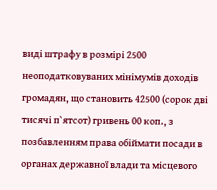виді штрафу в розмірі 2500 неоподатковуваних мінімумів доходів громадян, що становить 42500 (сорок дві тисячі п`ятсот) гривень 00 коп., з позбавленням права обіймати посади в органах державної влади та місцевого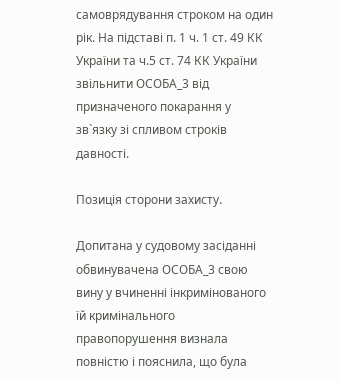самоврядування строком на один рік. На підставі п. 1 ч. 1 ст. 49 КК України та ч.5 ст. 74 КК України звільнити ОСОБА_3 від призначеного покарання у зв`язку зі спливом строків давності.

Позиція сторони захисту.

Допитана у судовому засіданні обвинувачена ОСОБА_3 свою вину у вчиненні інкримінованого їй кримінального правопорушення визнала повністю і пояснила, що була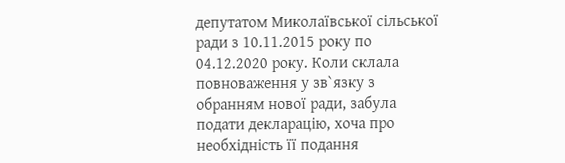депутатом Миколаївської сільської ради з 10.11.2015 року по 04.12.2020 року. Коли склала повноваження у зв`язку з обранням нової ради, забула подати декларацію, хоча про необхідність її подання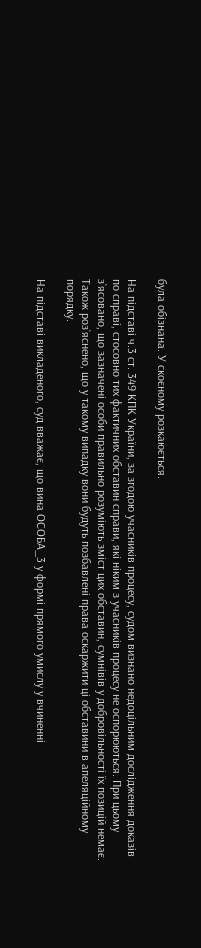була обізнана. У скоєному розкаюється.

На підставі ч.3 ст. 349 КПК України, за згодою учасників процесу, судом визнано недоцільним дослідження доказів по справі, стосовно тих фактичних обставин справи, які ніким з учасників процесу не оспорюються. При цьому з`ясовано, що зазначені особи правильно розуміють зміст цих обставин, сумнівів у добровільності їх позицій немає. Також роз`яснено, що у такому випадку вони будуть позбавлені права оскаржити ці обставини в апеляційному порядку.

На підставі викладеного, суд вважає, що вина ОСОБА_3 у формі прямого умислу у вчиненні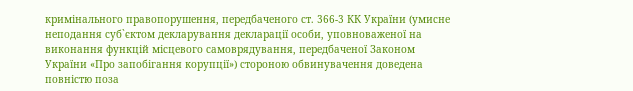кримінального правопорушення, передбаченого ст. 366-3 КК України (умисне неподання суб`єктом декларування декларації особи, уповноваженої на виконання функцій місцевого самоврядування, передбаченої Законом України «Про запобігання корупції») стороною обвинувачення доведена повністю поза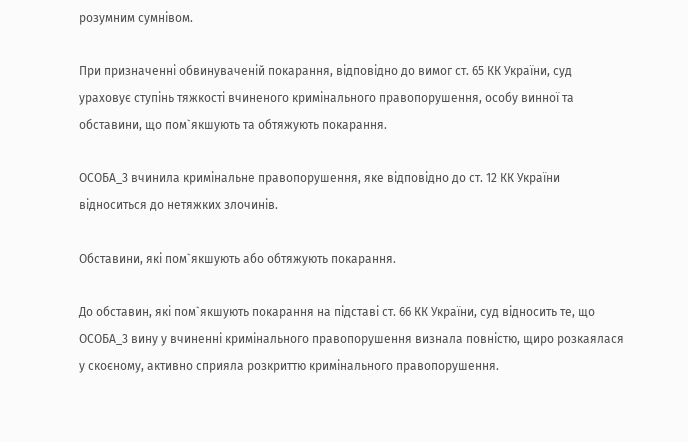розумним сумнівом.

При призначенні обвинуваченій покарання, відповідно до вимог ст. 65 КК України, суд ураховує ступінь тяжкості вчиненого кримінального правопорушення, особу винної та обставини, що пом`якшують та обтяжують покарання.

ОСОБА_3 вчинила кримінальне правопорушення, яке відповідно до ст. 12 КК України відноситься до нетяжких злочинів.

Обставини, які пом`якшують або обтяжують покарання.

До обставин, які пом`якшують покарання на підставі ст. 66 КК України, суд відносить те, що ОСОБА_3 вину у вчиненні кримінального правопорушення визнала повністю, щиро розкаялася у скоєному, активно сприяла розкриттю кримінального правопорушення.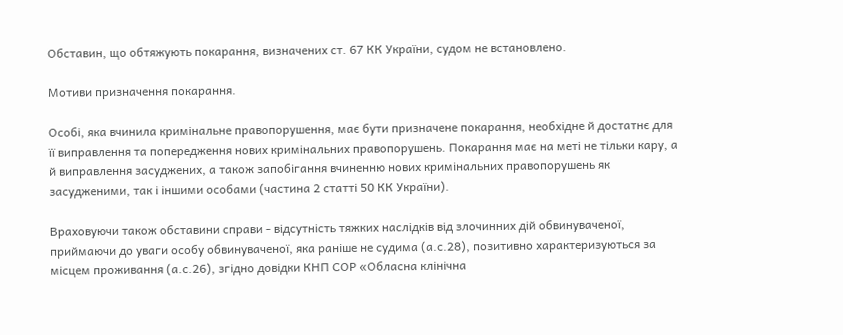Обставин, що обтяжують покарання, визначених ст. 67 КК України, судом не встановлено.

Мотиви призначення покарання.

Особі, яка вчинила кримінальне правопорушення, має бути призначене покарання, необхідне й достатнє для її виправлення та попередження нових кримінальних правопорушень. Покарання має на меті не тільки кару, а й виправлення засуджених, а також запобігання вчиненню нових кримінальних правопорушень як засудженими, так і іншими особами (частина 2 статті 50 КК України).

Враховуючи також обставини справи - відсутність тяжких наслідків від злочинних дій обвинуваченої, приймаючи до уваги особу обвинуваченої, яка раніше не судима (а.с.28), позитивно характеризуються за місцем проживання (а.с.26), згідно довідки КНП СОР «Обласна клінічна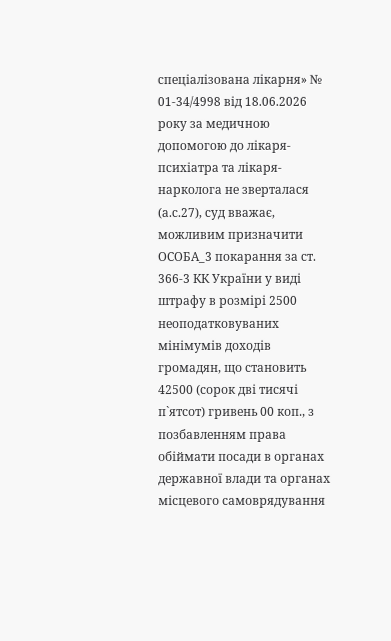спеціалізована лікарня» № 01-34/4998 від 18.06.2026 року за медичною допомогою до лікаря-психіатра та лікаря-нарколога не зверталася (а.с.27), суд вважає, можливим призначити ОСОБА_3 покарання за ст. 366-3 КК України у виді штрафу в розмірі 2500 неоподатковуваних мінімумів доходів громадян, що становить 42500 (сорок дві тисячі п`ятсот) гривень 00 коп., з позбавленням права обіймати посади в органах державної влади та органах місцевого самоврядування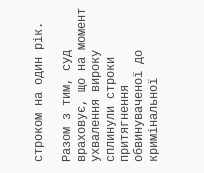строком на один рік.

Разом з тим, суд враховує, що на момент ухвалення вироку сплинули строки притягнення обвинуваченої до кримінальної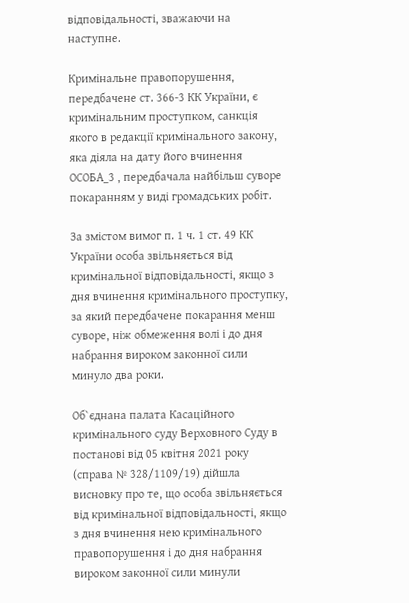відповідальності, зважаючи на наступне.

Кримінальне правопорушення, передбачене ст. 366-3 КК України, є кримінальним проступком, санкція якого в редакції кримінального закону, яка діяла на дату його вчинення ОСОБА_3 , передбачала найбільш суворе покаранням у виді громадських робіт.

За змістом вимог п. 1 ч. 1 ст. 49 КК України особа звільняється від кримінальної відповідальності, якщо з дня вчинення кримінального проступку, за який передбачене покарання менш суворе, ніж обмеження волі і до дня набрання вироком законної сили минуло два роки.

Об`єднана палата Касаційного кримінального суду Верховного Суду в постанові від 05 квітня 2021 року (справа № 328/1109/19) дійшла висновку про те, що особа звільняється від кримінальної відповідальності, якщо з дня вчинення нею кримінального правопорушення і до дня набрання вироком законної сили минули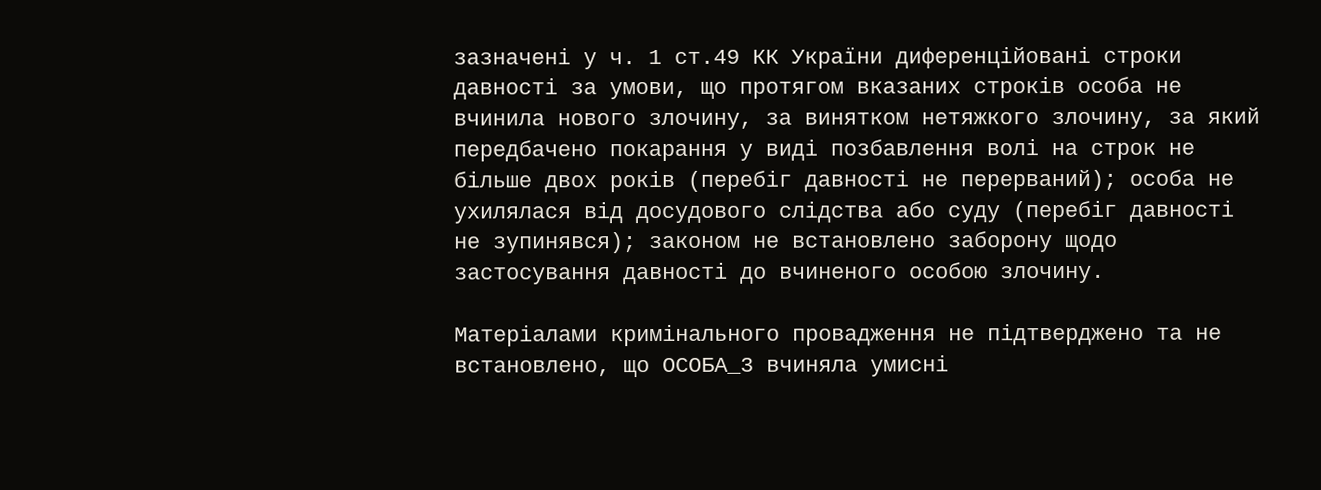зазначені у ч. 1 ст.49 КК України диференційовані строки давності за умови, що протягом вказаних строків особа не вчинила нового злочину, за винятком нетяжкого злочину, за який передбачено покарання у виді позбавлення волі на строк не більше двох років (перебіг давності не перерваний); особа не ухилялася від досудового слідства або суду (перебіг давності не зупинявся); законом не встановлено заборону щодо застосування давності до вчиненого особою злочину.

Матеріалами кримінального провадження не підтверджено та не встановлено, що ОСОБА_3 вчиняла умисні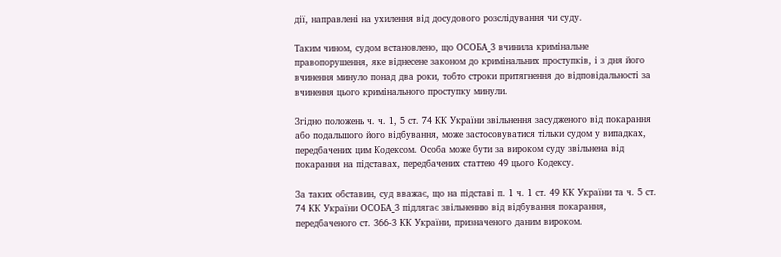дії, направлені на ухилення від досудового розслідування чи суду.

Таким чином, судом встановлено, що ОСОБА_3 вчинила кримінальне правопорушення, яке віднесене законом до кримінальних проступків, і з дня його вчинення минуло понад два роки, тобто строки притягнення до відповідальності за вчинення цього кримінального проступку минули.

Згідно положень ч. ч. 1, 5 ст. 74 КК України звільнення засудженого від покарання або подальшого його відбування, може застосовуватися тільки судом у випадках, передбачених цим Кодексом. Особа може бути за вироком суду звільнена від покарання на підставах, передбачених статтею 49 цього Кодексу.

За таких обставин, суд вважає, що на підставі п. 1 ч. 1 ст. 49 КК України та ч. 5 ст. 74 КК України ОСОБА_3 підлягає звільненню від відбування покарання, передбаченого ст. 366-3 КК України, призначеного даним вироком.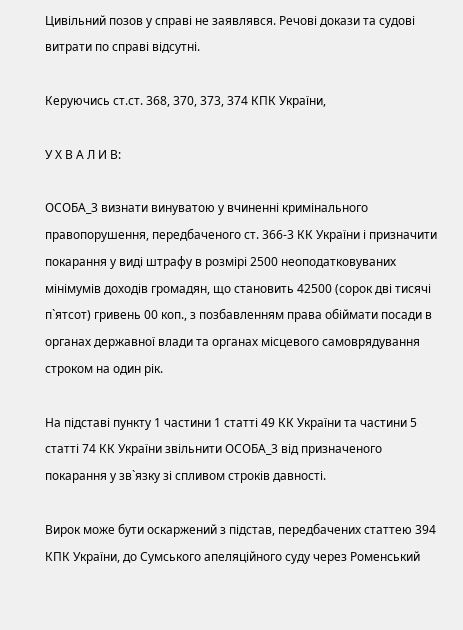Цивільний позов у справі не заявлявся. Речові докази та судові витрати по справі відсутні.

Керуючись ст.ст. 368, 370, 373, 374 КПК України,

У Х В А Л И В:

ОСОБА_3 визнати винуватою у вчиненні кримінального правопорушення, передбаченого ст. 366-3 КК України і призначити покарання у виді штрафу в розмірі 2500 неоподатковуваних мінімумів доходів громадян, що становить 42500 (сорок дві тисячі п`ятсот) гривень 00 коп., з позбавленням права обіймати посади в органах державної влади та органах місцевого самоврядування строком на один рік.

На підставі пункту 1 частини 1 статті 49 КК України та частини 5 статті 74 КК України звільнити ОСОБА_3 від призначеного покарання у зв`язку зі спливом строків давності.

Вирок може бути оскаржений з підстав, передбачених статтею 394 КПК України, до Сумського апеляційного суду через Роменський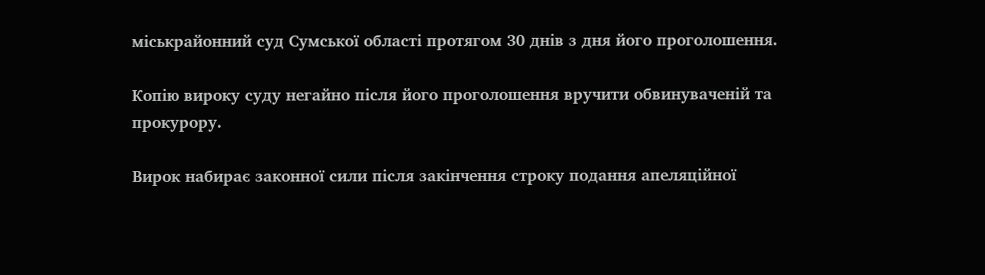міськрайонний суд Сумської області протягом 30 днів з дня його проголошення.

Копію вироку суду негайно після його проголошення вручити обвинуваченій та прокурору.

Вирок набирає законної сили після закінчення строку подання апеляційної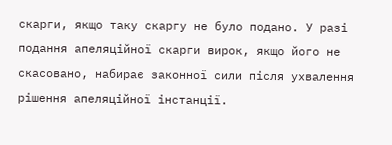скарги, якщо таку скаргу не було подано. У разі подання апеляційної скарги вирок, якщо його не скасовано, набирає законної сили після ухвалення рішення апеляційної інстанції.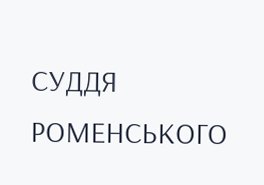СУДДЯ РОМЕНСЬКОГО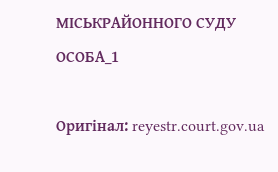МІСЬКРАЙОННОГО СУДУ ОСОБА_1

Оригінал: reyestr.court.gov.ua